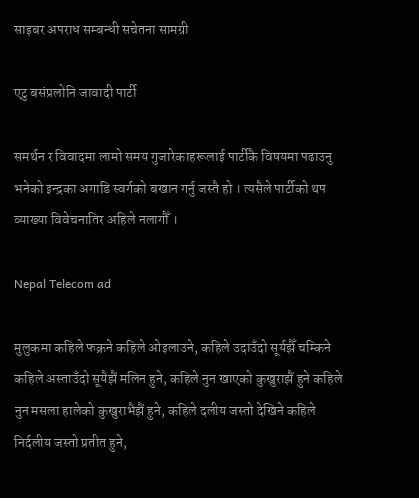साइबर अपराध सम्बन्धी सचेतना सामग्री

एटु बसंप्रलोनि जावादी पार्टी

समर्थन र विवादमा लामो समय गुजारेकाहरूलाई पार्टीकै विषयमा पढाउनु भनेको इन्द्रका अगाडि स्वर्गको बखान गर्नु जस्तै हो । त्यसैले पार्टीको थप व्याख्या विवेचनातिर अहिले नलागौँ ।

Nepal Telecom ad

मुलुकमा कहिले फक्रने कहिले ओइलाउने, कहिले उदाउँदो सूर्यझैँ चम्किने कहिले अस्ताउँदो सूयैझैं मलिन हुने, कहिले नुन खाएको कुखुराझैं हुने कहिले नुन मसला हालेको कुखुराभैझैं हुने, कहिले दलीय जस्तो देखिने कहिले निर्दलीय जस्तो प्रतीत हुने,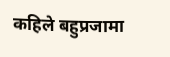कहिले बहुप्रजामा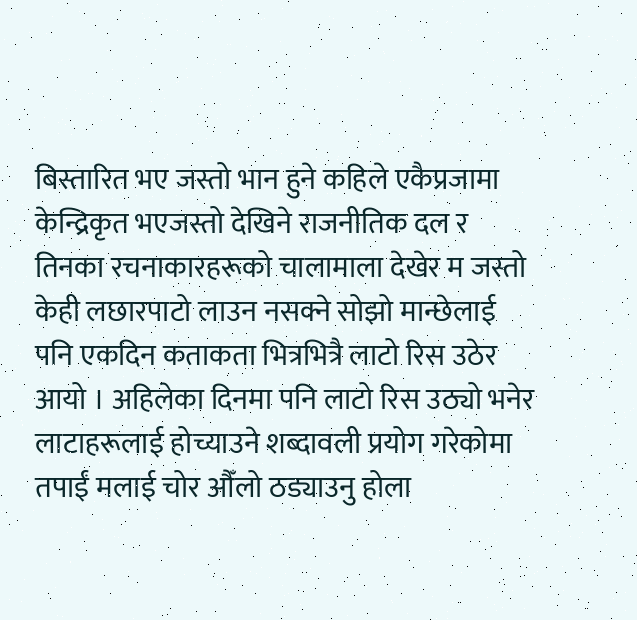बिस्तारित भए जस्तो भान हुने कहिले एकैप्रजामा केन्द्रिकृत भएजस्तो देखिने राजनीतिक दल र तिनका रचनाकारहरूको चालामाला देखेर म जस्तो केही लछारपाटो लाउन नसक्ने सोझो मान्छेलाई पनि एकदिन कताकता भित्रभित्रै लाटो रिस उठेर आयो । अहिलेका दिनमा पनि लाटो रिस उठ्यो भनेर लाटाहरूलाई होच्याउने शब्दावली प्रयोग गरेकोमा तपाईं मलाई चोर औँलो ठड्याउनु होला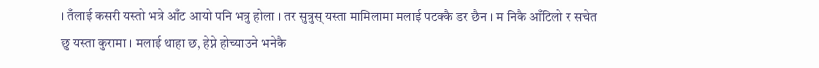। तँलाई कसरी यस्तो भत्रे आँट आयो पनि भत्रु होला । तर सुत्रुस् यस्ता मामिलामा मलाई पटक्कै डर छैन । म निकै आँटिलो र सचेत छु यस्ता कुरामा । मलाई थाहा छ, हेप्ने होच्याउने भनेकै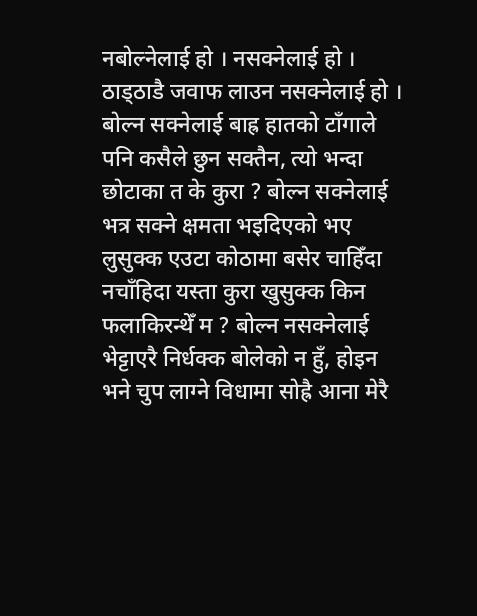नबोल्नेलाई हो । नसक्नेलाई हो । ठाड्ठाडै जवाफ लाउन नसक्नेलाई हो । बोल्न सक्नेलाई बाह्र हातको टाँगाले पनि कसैले छुन सक्तैन, त्यो भन्दा छोटाका त के कुरा ? बोल्न सक्नेलाई भत्र सक्ने क्षमता भइदिएको भए लुसुक्क एउटा कोठामा बसेर चाहिँदा नचाँहिदा यस्ता कुरा खुसुक्क किन फलाकिरन्थेँ म ? बोल्न नसक्नेलाई भेट्टाएरै निर्धक्क बोलेको न हुँ, होइन भने चुप लाग्ने विधामा सोह्रै आना मेरै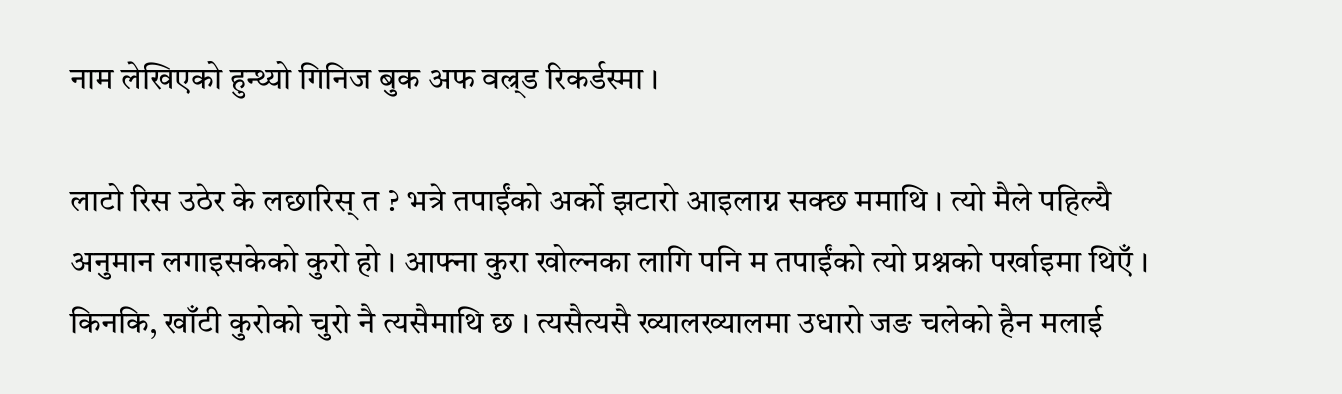नाम लेखिएको हुन्थ्यो गिनिज बुक अफ वल्र्ड रिकर्डस्मा ।

लाटो रिस उठेर के लछारिस् त ? भत्रे तपाईंको अर्को झटारो आइलाग्न सक्छ ममाथि । त्यो मैले पहिल्यै अनुमान लगाइसकेको कुरो हो । आफ्ना कुरा खोल्नका लागि पनि म तपाईंको त्यो प्रश्नको पर्खाइमा थिएँ । किनकि, खाँटी कुरोको चुरो नै त्यसैमाथि छ । त्यसैत्यसै ख्यालख्यालमा उधारो जङ चलेको हैन मलाई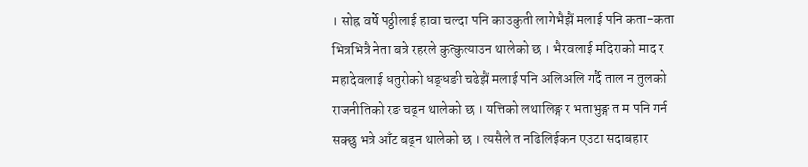। सोह्र वर्षे पठ्ठीलाई हावा चल्दा पनि काउकुती लागेभैझैं मलाई पनि कता-कता भित्रभित्रै नेता बत्रे रहरले कुत्कुत्याउन थालेको छ । भैरवलाई मदिराको माद र महादेवलाई धतुरोको धङ्धङी चढेझैं मलाई पनि अलिअलि गर्दै ताल न तुलको राजनीतिको रङ चढ्न थालेको छ । यत्तिको लथालिङ्ग र भताभुङ्ग त म पनि गर्न सक्छु भत्रे आँट बढ्न थालेको छ । त्यसैले त नढिलिईकन एउटा सदाबहार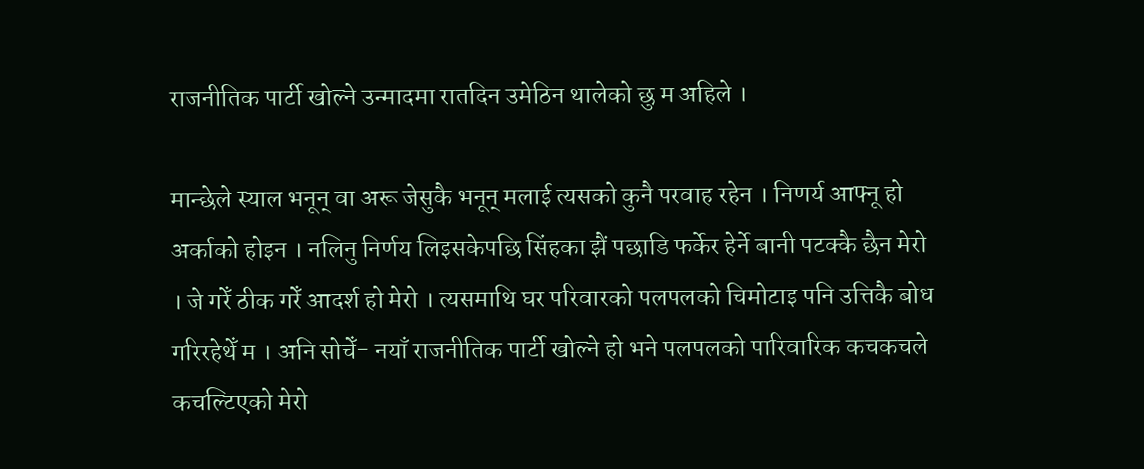राजनीतिक पार्टी खोल्ने उन्मादमा रातदिन उमेठिन थालेको छु म अहिले ।

मान्छेले स्याल भनून् वा अरू जेसुकै भनून् मलाई त्यसको कुनै परवाह रहेन । निणर्य आफ्नू हो अर्काको होइन । नलिनु निर्णय लिइसकेपछि सिंहका झैं पछाडि फर्केर हेर्ने बानी पटक्कै छैन मेरो । जे गरेँ ठीक गरेँ आदर्श हो मेरो । त्यसमाथि घर परिवारको पलपलको चिमोटाइ पनि उत्तिकै बोध गरिरहेथेँ म । अनि सोचेँ- नयाँ राजनीतिक पार्टी खोल्ने हो भने पलपलको पारिवारिक कचकचले कचल्टिएको मेरो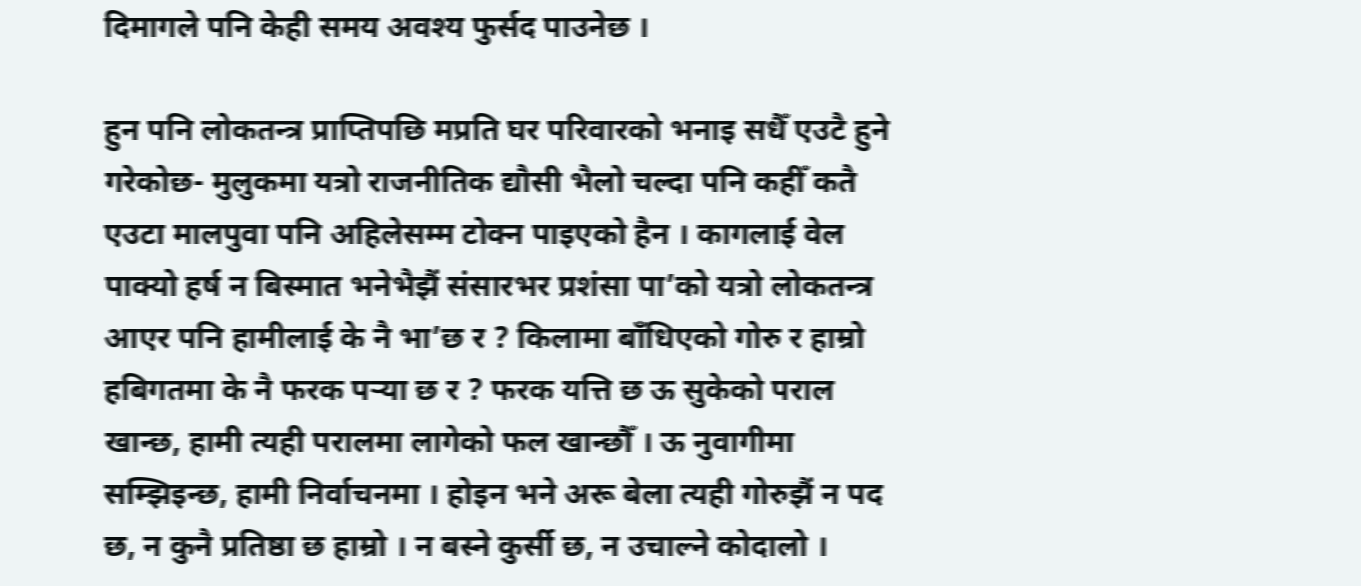दिमागले पनि केही समय अवश्य फुर्सद पाउनेछ ।

हुन पनि लोकतन्त्र प्राप्तिपछि मप्रति घर परिवारको भनाइ सधैँ एउटै हुने गरेकोछ- मुलुकमा यत्रो राजनीतिक द्यौसी भैलो चल्दा पनि कहीँ कतै एउटा मालपुवा पनि अहिलेसम्म टोक्न पाइएको हैन । कागलाई वेल पाक्यो हर्ष न बिस्मात भनेभैझैं संसारभर प्रशंसा पा’को यत्रो लोकतन्त्र आएर पनि हामीलाई के नै भा’छ र ? किलामा बाँधिएको गोरु र हाम्रो हबिगतमा के नै फरक पर्‍या छ र ? फरक यत्ति छ ऊ सुकेको पराल खान्छ, हामी त्यही परालमा लागेको फल खान्छौँ । ऊ नुवागीमा सम्झिइन्छ, हामी निर्वाचनमा । होइन भने अरू बेला त्यही गोरुझैं न पद छ, न कुनै प्रतिष्ठा छ हाम्रो । न बस्ने कुर्सी छ, न उचाल्ने कोदालो ।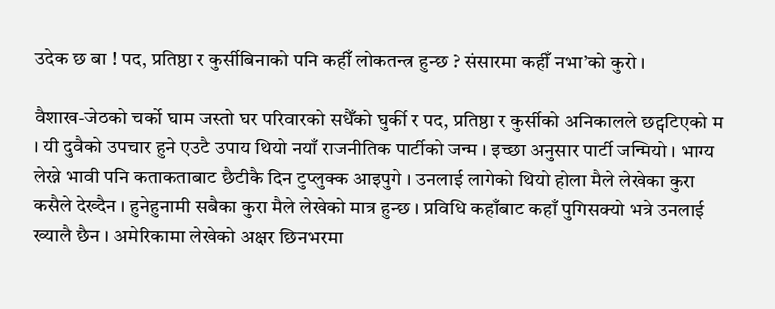उदेक छ बा ! पद, प्रतिष्ठा र कुर्सीबिनाको पनि कहीँ लोकतन्त्र हुन्छ ? संसारमा कहीँ नभा’को कुरो ।

वैशाख-जेठको चर्को घाम जस्तो घर परिवारको सधैँको घुर्की र पद, प्रतिष्ठा र कुर्सीको अनिकालले छट्पटिएको म । यी दुवैको उपचार हुने एउटै उपाय थियो नयाँ राजनीतिक पार्टीको जन्म । इच्छा अनुसार पार्टी जन्मियो । भाग्य लेख्ने भावी पनि कताकताबाट छैटीकै दिन टुप्लुक्क आइपुगे । उनलाई लागेको थियो होला मैले लेखेका कुरा कसैले देख्दैन । हुनेहुनामी सबैका कुरा मैले लेखेको मात्र हुन्छ । प्रविधि कहाँबाट कहाँ पुगिसक्यो भत्रे उनलाई ख्यालै छैन । अमेरिकामा लेखेको अक्षर छिनभरमा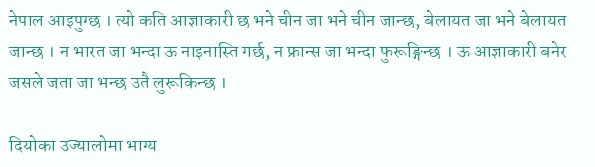नेपाल आइपुग्छ । त्यो कति आज्ञाकारी छ भने चीन जा भने चीन जान्छ, बेलायत जा भने बेलायत जान्छ । न भारत जा भन्दा ऊ नाइनास्ति गर्छ, न फ्रान्स जा भन्दा फुरूङ्गिन्छ । ऊ आज्ञाकारी बनेर जसले जता जा भन्छ उतै लुरूकिन्छ ।

दियोका उज्यालोमा भाग्य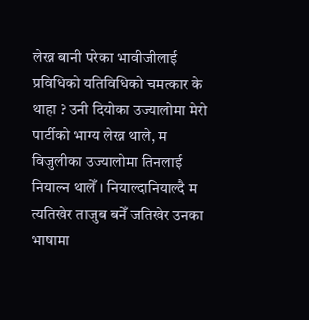लेख्न बानी परेका भावीजीलाई प्रविधिको यतिविधिको चमत्कार के थाहा ? उनी दियोका उज्यालोमा मेरो पार्टीको भाग्य लेख्न थाले, म विजुलीका उज्यालोमा तिनलाई नियाल्न थालेँ । नियाल्दानियाल्दै म त्यतिखेर ताजुब बनेँ जतिखेर उनका भाषामा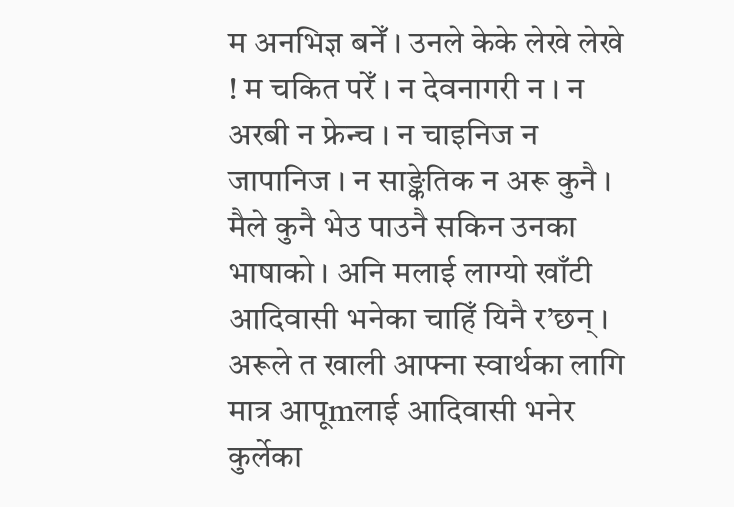म अनभिज्ञ बनेँ । उनले केके लेखे लेखे ! म चकित परेँ । न देवनागरी न । न अरबी न फ्रेन्च । न चाइनिज न जापानिज । न साङ्केतिक न अरू कुनै । मैले कुनै भेउ पाउनै सकिन उनका भाषाको । अनि मलाई लाग्यो खाँटी आदिवासी भनेका चाहिँ यिनै र’छन् । अरूले त खाली आफ्ना स्वार्थका लागि मात्र आपूmलाई आदिवासी भनेर कुर्लेका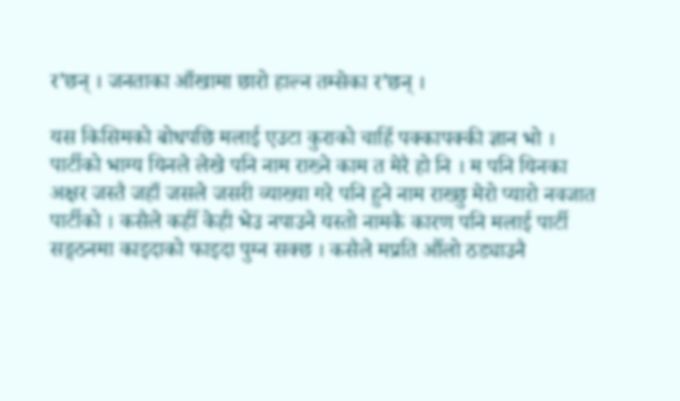र’छन् । जनताका आँखामा छारो हाल्न तम्सेका र’छन् ।

यस किसिमको बोधपछि मलाई एउटा कुराको चाहिँ पक्कापक्की ज्ञान भो । पार्टीको भाग्य यिनले लेखे पनि नाम राख्ने काम त मेरै हो नि । म पनि यिनका अक्षर जस्तै जहाँ जसले जसरी व्याख्या गरे पनि हुने नाम राख्छु मेरो प्यारो नवजात पार्टीको । कसैले कहीँ केही भेउ नपाउने यस्तो नामकै कारण पनि मलाई पार्टी सङ्गठनमा काइदाको फाइदा पुग्न सक्छ । कसैले मप्रति औँलो ठड्याउनै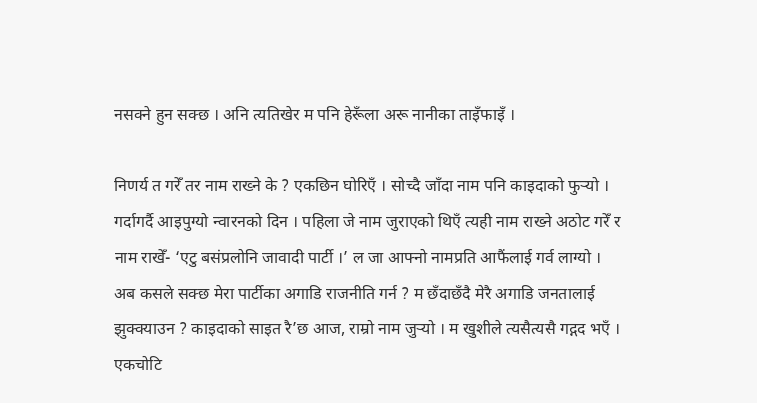नसक्ने हुन सक्छ । अनि त्यतिखेर म पनि हेरूँला अरू नानीका ताइँफाइँ ।

निणर्य त गरेँ तर नाम राख्ने के ? एकछिन घोरिएँ । सोच्दै जाँदा नाम पनि काइदाको फुर्‍यो । गर्दागर्दै आइपुग्यो न्वारनको दिन । पहिला जे नाम जुराएको थिएँ त्यही नाम राख्ने अठोट गरेँ र नाम राखेँ- ‘एटु बसंप्रलोनि जावादी पार्टी ।’ ल जा आफ्नो नामप्रति आफैंलाई गर्व लाग्यो । अब कसले सक्छ मेरा पार्टीका अगाडि राजनीति गर्न ? म छँदाछँदै मेरै अगाडि जनतालाई झुक्क्याउन ? काइदाको साइत रै’छ आज, राम्रो नाम जुर्‍यो । म खुशीले त्यसैत्यसै गद्गद भएँ । एकचोटि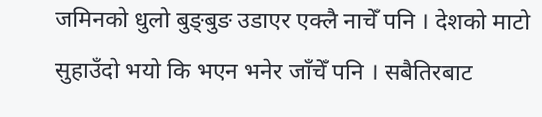जमिनको धुलो बुङ्बुङ उडाएर एक्लै नाचेँ पनि । देशको माटो सुहाउँदो भयो कि भएन भनेर जाँचेँ पनि । सबैतिरबाट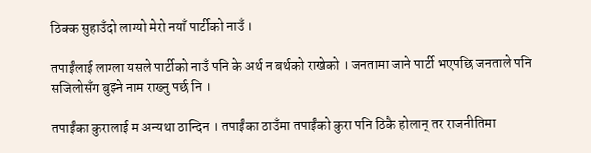ठिक्क सुहाउँदो लाग्यो मेरो नयाँ पार्टीको नाउँ ।

तपाईंलाई लाग्ला यसले पार्टीको नाउँ पनि के अर्थ न बर्थको राखेको । जनतामा जाने पार्टी भएपछि जनताले पनि सजिलोसँग बुझ्ने नाम राख्नु पर्छ नि ।

तपाईंका कुरालाई म अन्यथा ठान्दिन । तपाईंका ठाउँमा तपाईंको कुरा पनि ठिकै होलान् तर राजनीतिमा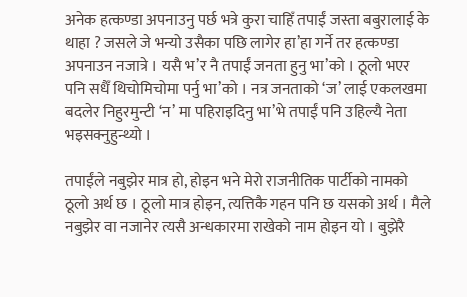अनेक हत्कण्डा अपनाउनु पर्छ भत्रे कुरा चाहिँ तपाईं जस्ता बबुरालाई के थाहा ? जसले जे भन्यो उसैका पछि लागेर हा’हा गर्ने तर हत्कण्डा अपनाउन नजात्रे । यसै भ’र नै तपाईं जनता हुनु भा’को । ठूलो भएर पनि सधैँ थिचोमिचोमा पर्नु भा’को । नत्र जनताको ‘ज’ लाई एकलखमा बदलेर निहुरमुन्टी ‘न’ मा पहिराइदिनु भा’भे तपाईं पनि उहिल्यै नेता भइसक्नुहुन्थ्यो ।

तपाईंले नबुझेर मात्र हो, होइन भने मेरो राजनीतिक पार्टीको नामको ठूलो अर्थ छ । ठूलो मात्र होइन, त्यत्तिकै गहन पनि छ यसको अर्थ । मैले नबुझेर वा नजानेर त्यसै अन्धकारमा राखेको नाम होइन यो । बुझेरै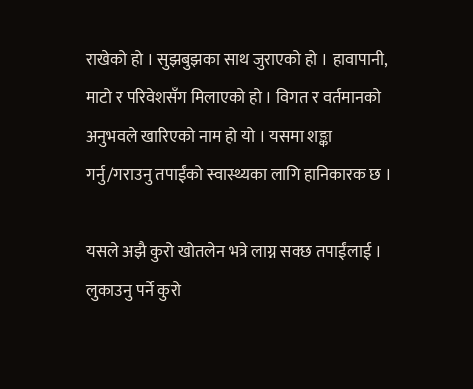राखेको हो । सुझबुझका साथ जुराएको हो । हावापानी, माटो र परिवेशसँग मिलाएको हो । विगत र वर्तमानको अनुभवले खारिएको नाम हो यो । यसमा शङ्का गर्नु/गराउनु तपाईंको स्वास्थ्यका लागि हानिकारक छ ।

यसले अझै कुरो खोतलेन भत्रे लाग्न सक्छ तपाईंलाई । लुकाउनु पर्ने कुरो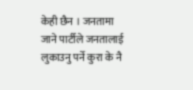केही छैन । जनतामा जाने पार्टीले जनतालाई लुकाउनु पर्ने कुरा के नै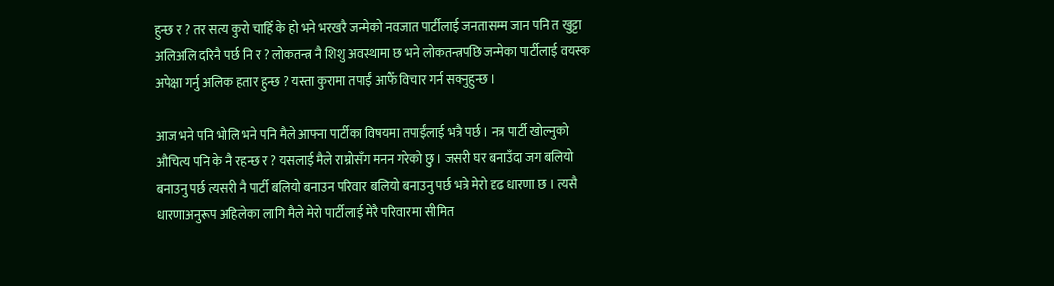हुन्छ र ? तर सत्य कुरो चाहिँ के हो भने भरखरै जन्मेको नवजात पार्टीलाई जनतासम्म जान पनि त खुट्टा अलिअलि दरिनै पर्छ नि र ? लोकतन्त्र नै शिशु अवस्थामा छ भने लोकतन्त्रपछि जन्मेका पार्टीलाई वयस्क अपेक्षा गर्नु अलिक हतार हुन्छ ? यस्ता कुरामा तपाईं आफैँ विचार गर्न सक्नुहुन्छ ।

आज भने पनि भोलि भने पनि मैले आफ्ना पार्टीका विषयमा तपाईंलाई भत्रै पर्छ । नत्र पार्टी खोल्नुको औचित्य पनि के नै रहन्छ र ? यसलाई मैले राम्रोसँग मनन गरेको छु । जसरी घर बनाउँदा जग बलियो बनाउनु पर्छ त्यसरी नै पार्टी बलियो बनाउन परिवार बलियो बनाउनु पर्छ भत्रे मेरो दृढ धारणा छ । त्यसै धारणाअनुरूप अहिलेका लागि मैले मेरो पार्टीलाई मेरै परिवारमा सीमित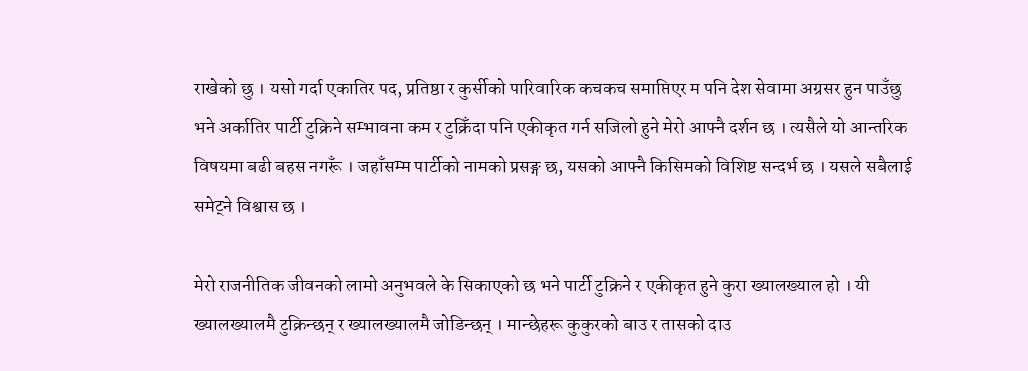राखेको छु । यसो गर्दा एकातिर पद, प्रतिष्ठा र कुर्सीको पारिवारिक कचकच समाप्तिएर म पनि देश सेवामा अग्रसर हुन पाउँछु भने अर्कातिर पार्टी टुक्रिने सम्भावना कम र टुक्रिँदा पनि एकीकृत गर्न सजिलो हुने मेरो आफ्नै दर्शन छ । त्यसैले यो आन्तरिक विषयमा बढी बहस नगरूँ । जहाँसम्म पार्टीको नामको प्रसङ्ग छ, यसको आफ्नै किसिमको विशिष्ट सन्दर्भ छ । यसले सबैलाई समेट्ने विश्वास छ ।

मेरो राजनीतिक जीवनको लामो अनुभवले के सिकाएको छ भने पार्टी टुक्रिने र एकीकृत हुने कुरा ख्यालख्याल हो । यी ख्यालख्यालमै टुक्रिन्छन् र ख्यालख्यालमै जोडिन्छन् । मान्छेहरू कुकुरको बाउ र तासको दाउ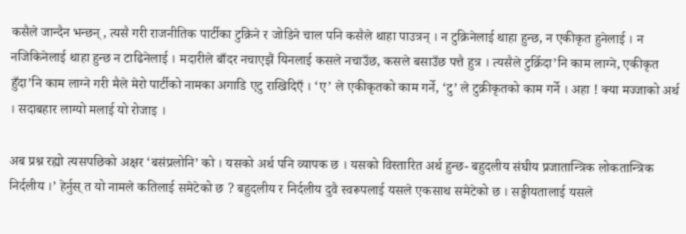कसैले जान्दैन भन्छन्, त्यसै गरी राजनीतिक पार्टीका टुक्रिने र जोडिने चाल पनि कसैले थाहा पाउत्रन् । न टुक्रिनेलाई थाहा हुन्छ, न एकीकृत हुनेलाई । न नजिकिनेलाई थाहा हुन्छ न टाढिनेलाई । मदारीले बाँदर नचाएझैं यिनलाई कसले नचाउँछ, कसले बसाउँछ पत्तै हुत्र । त्यसैले टुक्रिँदा’नि काम लाग्ने, एकीकृत हुँदा’नि काम लाग्ने गरी मैले मेरो पार्टीको नामका अगाडि एटु राखिदिएँ । ‘ए’ ले एकीकृतको काम गर्ने, ‘टु’ ले टुक्रीकृतको काम गर्ने । अहा ! क्या मज्जाको अर्थ । सदाबहार लाग्यो मलाई यो रोजाइ ।

अब प्रश्न रह्यो त्यसपछिको अक्षर ‘बसंप्रलोनि’ को । यसको अर्थ पनि व्यापक छ । यसको विस्तारित अर्थ हुन्छ- बहुदलीय संघीय प्रजातान्त्रिक लोकतान्त्रिक निर्दलीय ।’ हेर्नुस् त यो नामले कतिलाई समेटेको छ ? बहुदलीय र निर्दलीय दुवै स्वरूपलाई यसले एकसाथ समेटेको छ । सङ्घीयतालाई यसले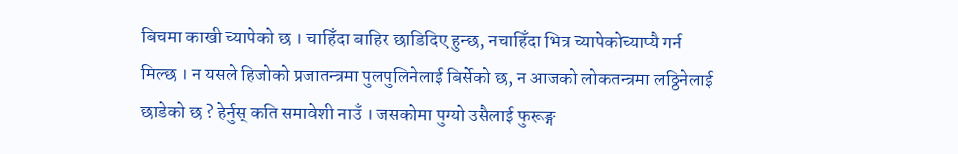बिचमा काखी च्यापेको छ । चाहिँदा बाहिर छाडिदिए हुन्छ, नचाहिँदा भित्र च्यापेकोच्याप्यै गर्न मिल्छ । न यसले हिजोको प्रजातन्त्रमा पुलपुलिनेलाई बिर्सेको छ, न आजको लोकतन्त्रमा लठ्ठिनेलाई छाडेको छ ? हेर्नुस् कति समावेशी नाउँ । जसकोमा पुग्यो उसैलाई फुरूङ्ग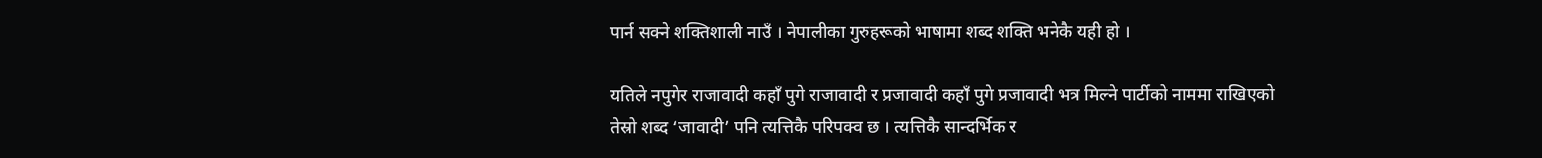पार्न सक्ने शक्तिशाली नाउँ । नेपालीका गुरुहरूको भाषामा शब्द शक्ति भनेकै यही हो ।

यतिले नपुगेर राजावादी कहाँ पुगे राजावादी र प्रजावादी कहाँ पुगे प्रजावादी भत्र मिल्ने पार्टीको नाममा राखिएको तेस्रो शब्द ‘जावादी’ पनि त्यत्तिकै परिपक्व छ । त्यत्तिकै सान्दर्भिक र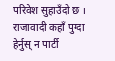परिवेश सुहाउँदो छ । राजावादी कहाँ पुग्दा हेर्नुस् न पार्टी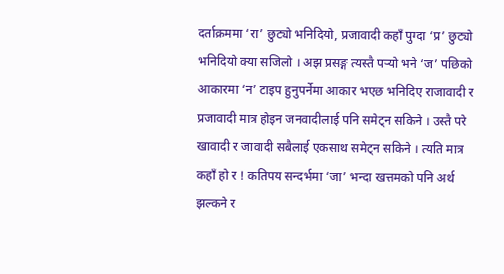दर्ताक्रममा ‘रा’ छुट्यो भनिदियो, प्रजावादी कहाँ पुग्दा ‘प्र’ छुट्यो भनिदियो क्या सजिलो । अझ प्रसङ्ग त्यस्तै पर्‍यो भने ‘ज’ पछिको आकारमा ‘न’ टाइप हुनुपर्नेमा आकार भएछ भनिदिए राजावादी र प्रजावादी मात्र होइन जनवादीलाई पनि समेट्न सकिने । उस्तै परे खावादी र जावादी सबैलाई एकसाथ समेट्न सकिने । त्यति मात्र कहाँ हो र ! कतिपय सन्दर्भमा ‘जा’ भन्दा खत्तमको पनि अर्थ झल्कने र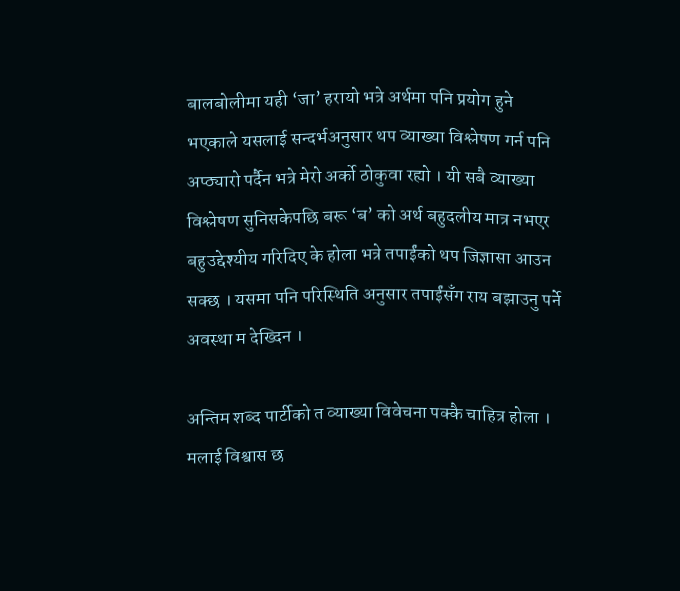बालबोलीमा यही ‘जा’ हरायो भत्रे अर्थमा पनि प्रयोग हुने भएकाले यसलाई सन्दर्भअनुसार थप व्याख्या विश्लेषण गर्न पनि अप्ठ्यारो पर्दैन भत्रे मेरो अर्को ठोकुवा रह्यो । यी सबै व्याख्या विश्लेषण सुनिसकेपछि बरू ‘ब’ को अर्थ बहुदलीय मात्र नभएर बहुउद्देश्यीय गरिदिए के होला भत्रे तपाईंको थप जिज्ञासा आउन सक्छ । यसमा पनि परिस्थिति अनुसार तपाईंसँग राय बझाउनु पर्ने अवस्था म देख्दिन ।

अन्तिम शब्द पार्टीको त व्याख्या विवेचना पक्कै चाहित्र होला । मलाई विश्वास छ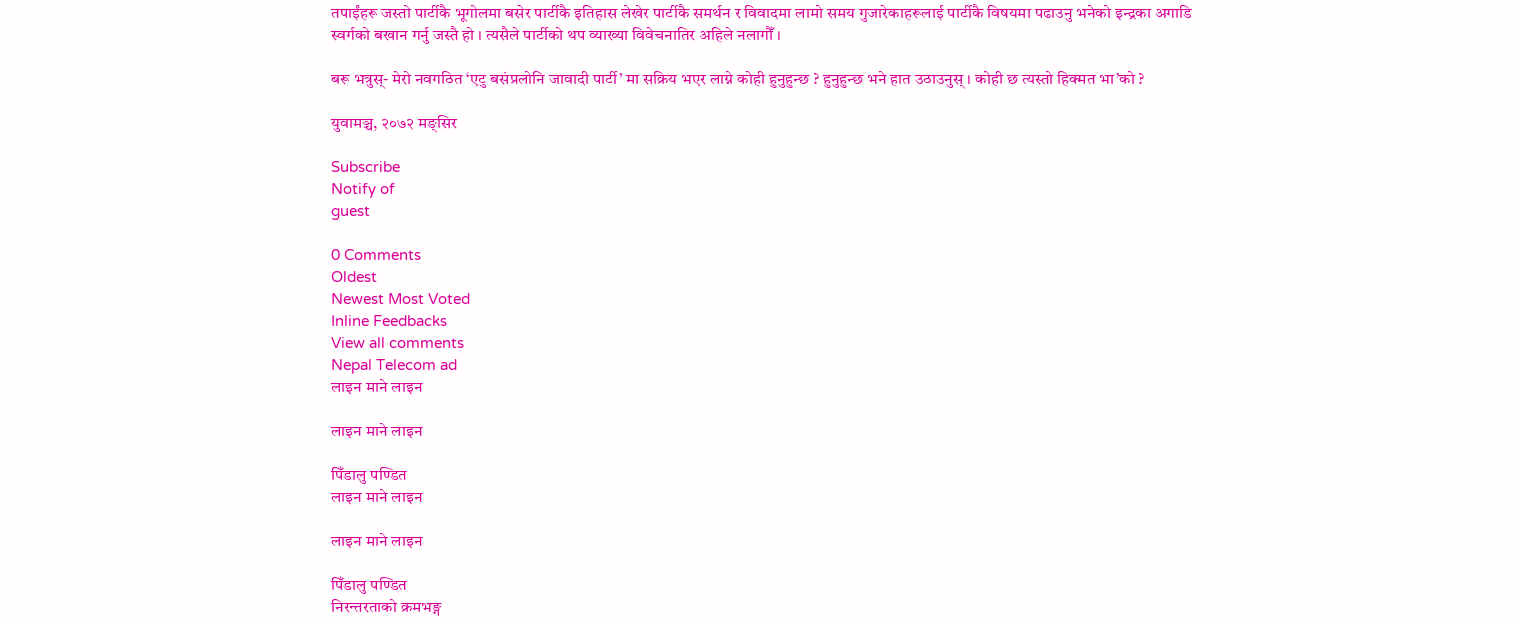तपाईंहरू जस्तो पार्टीकै भूगोलमा बसेर पार्टीकै इतिहास लेखेर पार्टीकै समर्थन र विवादमा लामो समय गुजारेकाहरूलाई पार्टीकै विषयमा पढाउनु भनेको इन्द्रका अगाडि स्वर्गको बखान गर्नु जस्तै हो । त्यसैले पार्टीको थप व्याख्या विवेचनातिर अहिले नलागौँ ।

बरू भत्रुस्- मेरो नवगठित ‘एटु बसंप्रलोनि जावादी पार्टी’ मा सक्रिय भएर लाग्ने कोही हुनुहुन्छ ? हुनुहुन्छ भने हात उठाउनुस् । कोही छ त्यस्तो हिक्मत भा’को ?

युवामञ्च, २०७२ मङ्सिर

Subscribe
Notify of
guest

0 Comments
Oldest
Newest Most Voted
Inline Feedbacks
View all comments
Nepal Telecom ad
लाइन माने लाइन

लाइन माने लाइन

पिँडालु पण्डित
लाइन माने लाइन

लाइन माने लाइन

पिँडालु पण्डित
निरन्तरताको क्रमभङ्ग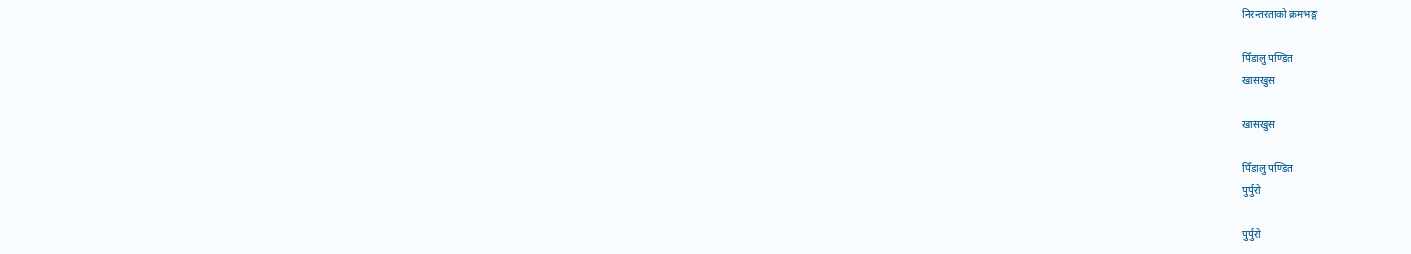निरन्तरताको क्रमभङ्ग

पिँडालु पण्डित
खासखुस

खासखुस

पिँडालु पण्डित
पुर्पुरो

पुर्पुरो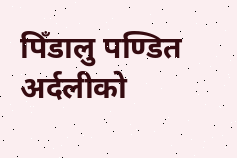पिँडालु पण्डित
अर्दलीको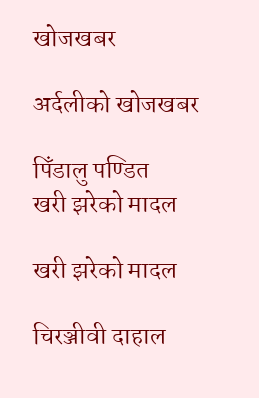खोजखबर

अर्दलीको खोजखबर

पिँडालु पण्डित
खरी झरेको मादल

खरी झरेको मादल

चिरञ्जीवी दाहाल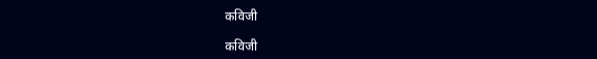कविजी

कविजी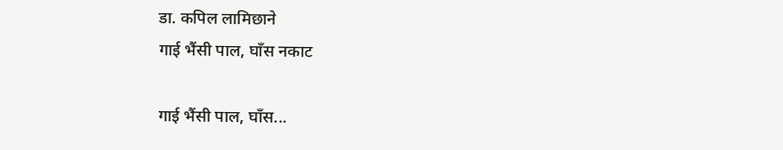डा. कपिल लामिछाने
गाई भैंसी पाल, घाँस नकाट

गाई भैंसी पाल, घाँस...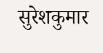सुरेशकुमार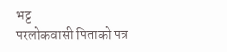भट्ट
परलोकवासी पिताको पत्र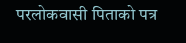परलोकवासी पिताको पत्र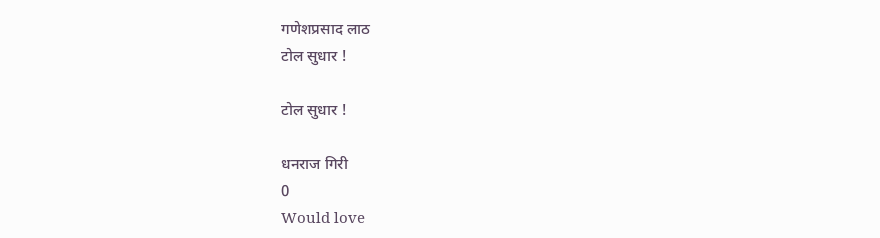गणेशप्रसाद लाठ
टोल सुधार !

टोल सुधार !

धनराज गिरी
0
Would love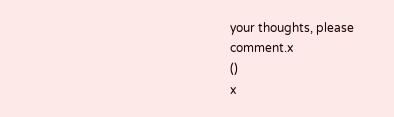your thoughts, please comment.x
()
x